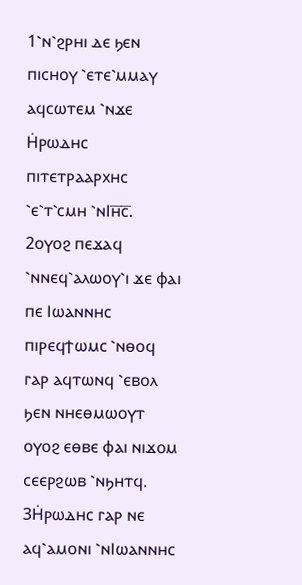1⳿ⲛ⳿ϩⲣⲏⲓ ⲇⲉ ϧⲉⲛ ⲡⲓⲥⲏⲟⲩ ⳿ⲉⲧⲉ⳿ⲙⲙⲁⲩ ⲁϥⲥⲱⲧⲉⲙ ⳿ⲛϫⲉ Ⲏ̇ⲣⲱⲇⲏⲥ ⲡⲓⲧⲉⲧⲣⲁⲁⲣⲭⲏⲥ ⳿ⲉ⳿ⲧ⳿ⲥⲙⲏ ⳿ⲛⲒⲏ̅ⲥ̅.
2ⲟⲩⲟϩ ⲡⲉϫⲁϥ ⳿ⲛⲛⲉϥ⳿ⲁⲗⲱⲟⲩ⳿ⲓ ϫⲉ ⲫⲁⲓ ⲡⲉ Ⲓⲱⲁⲛⲛⲏⲥ ⲡⲓⲣⲉϥϯⲱⲙⲥ ⳿ⲛⲑⲟϥ ⲅⲁⲣ ⲁϥⲧⲱⲛϥ ⳿ⲉⲃⲟⲗ ϧⲉⲛ ⲛⲏⲉⲑⲙⲱⲟⲩⲧ ⲟⲩⲟϩ ⲉⲑⲃⲉ ⲫⲁⲓ ⲛⲓϫⲟⲙ ⲥⲉⲉⲣϩⲱⲃ ⳿ⲛϧⲏⲧϥ.
3Ⲏ̇ⲣⲱⲇⲏⲥ ⲅⲁⲣ ⲛⲉ ⲁϥ⳿ⲁⲙⲟⲛⲓ ⳿ⲛⲒⲱⲁⲛⲛⲏⲥ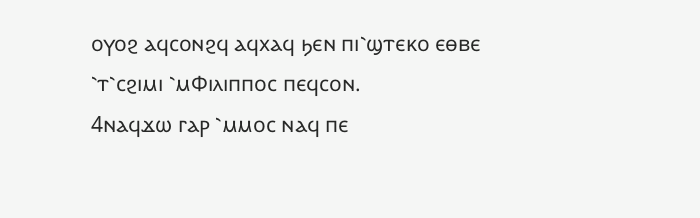ⲟⲩⲟϩ ⲁϥⲥⲟⲛϩϥ ⲁϥⲭⲁϥ ϧⲉⲛ ⲡⲓ⳿ϣⲧⲉⲕⲟ ⲉⲑⲃⲉ ⳿ⲧ⳿ⲥϩⲓⲙⲓ ⳿ⲙⲪⲓⲗⲓⲡⲡⲟⲥ ⲡⲉϥⲥⲟⲛ.
4ⲛⲁϥϫⲱ ⲅⲁⲣ ⳿ⲙⲙⲟⲥ ⲛⲁϥ ⲡⲉ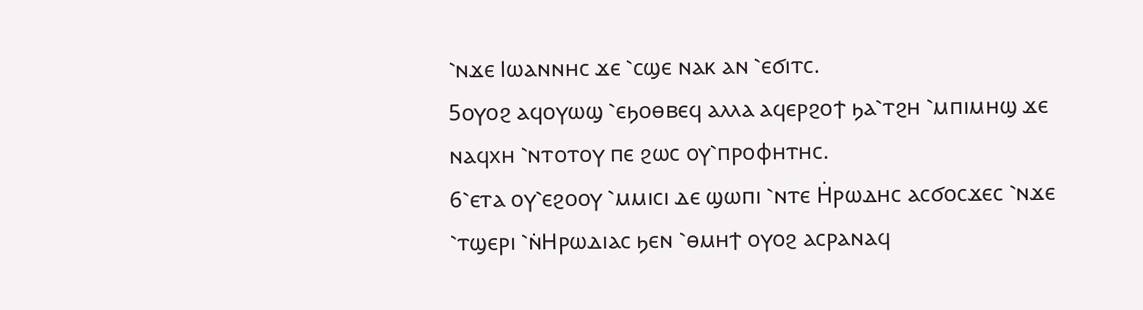⳿ⲛϫⲉ Ⲓⲱⲁⲛⲛⲏⲥ ϫⲉ ⳿ⲥϣⲉ ⲛⲁⲕ ⲁⲛ ⳿ⲉϭⲓⲧⲥ.
5ⲟⲩⲟϩ ⲁϥⲟⲩⲱϣ ⳿ⲉϧⲟⲑⲃⲉϥ ⲁⲗⲗⲁ ⲁϥⲉⲣϩⲟϯ ϧⲁ⳿ⲧϩⲏ ⳿ⲙⲡⲓⲙⲏϣ ϫⲉ ⲛⲁϥⲭⲏ ⳿ⲛⲧⲟⲧⲟⲩ ⲡⲉ ϩⲱⲥ ⲟⲩ⳿ⲡⲣⲟⲫⲏⲧⲏⲥ.
6⳿ⲉⲧⲁ ⲟⲩ⳿ⲉϩⲟⲟⲩ ⳿ⲙⲙⲓⲥⲓ ⲇⲉ ϣⲱⲡⲓ ⳿ⲛⲧⲉ Ⲏ̇ⲣⲱⲇⲏⲥ ⲁⲥϭⲟⲥϫⲉⲥ ⳿ⲛϫⲉ ⳿ⲧϣⲉⲣⲓ ⳿ⲛ̇Ⲏⲣⲱⲇⲓⲁⲥ ϧⲉⲛ ⳿ⲑⲙⲏϯ ⲟⲩⲟϩ ⲁⲥⲣⲁⲛⲁϥ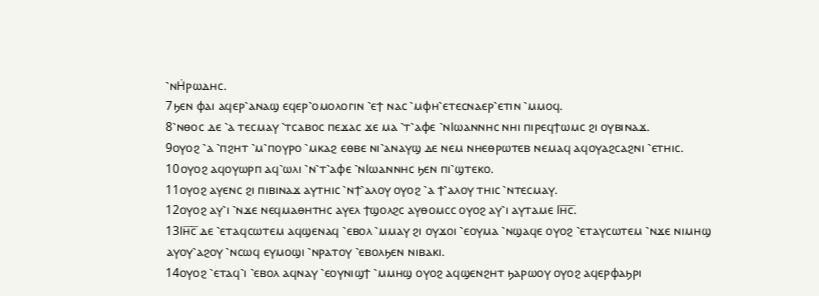⳿ⲛⲎ̇ⲣⲱⲇⲏⲥ.
7ϧⲉⲛ ⲫⲁⲓ ⲁϥⲉⲣ⳿ⲁⲛⲁϣ ⲉϥⲉⲣ⳿ⲟⲙⲟⲗⲟⲅⲓⲛ ⳿ⲉϯ ⲛⲁⲥ ⳿ⲙⲫⲏ⳿ⲉⲧⲉⲥⲛⲁⲉⲣ⳿ⲉⲧⲓⲛ ⳿ⲙⲙⲟϥ.
8⳿ⲛⲑⲟⲥ ⲇⲉ ⳿ⲁ ⲧⲉⲥⲙⲁⲩ ⳿ⲧⲥⲁⲃⲟⲥ ⲡⲉϫⲁⲥ ϫⲉ ⲙⲁ ⳿ⲧ⳿ⲁⲫⲉ ⳿ⲛⲒⲱⲁⲛⲛⲏⲥ ⲛⲏⲓ ⲡⲓⲣⲉϥϯⲱⲙⲥ ϩⲓ ⲟⲩⲃⲓⲛⲁϫ.
9ⲟⲩⲟϩ ⳿ⲁ ⳿ⲡϩⲏⲧ ⳿ⲙ⳿ⲡⲟⲩⲣⲟ ⳿ⲙⲕⲁϩ ⲉⲑⲃⲉ ⲛⲓ⳿ⲁⲛⲁⲩϣ ⲇⲉ ⲛⲉⲙ ⲛⲏⲉⲑⲣⲱⲧⲉⲃ ⲛⲉⲙⲁϥ ⲁϥⲟⲩⲁϩⲥⲁϩⲛⲓ ⳿ⲉⲧⲏⲓⲥ.
10ⲟⲩⲟϩ ⲁϥⲟⲩⲱⲣⲡ ⲁϥ⳿ⲱⲗⲓ ⳿ⲛ⳿ⲧ⳿ⲁⲫⲉ ⳿ⲛⲒⲱⲁⲛⲛⲏⲥ ϧⲉⲛ ⲡⲓ⳿ϣⲧⲉⲕⲟ.
11ⲟⲩⲟϩ ⲁⲩⲉⲛⲥ ϩⲓ ⲡⲓⲃⲓⲛⲁϫ ⲁⲩⲧⲏⲓⲥ ⳿ⲛϯ⳿ⲁⲗⲟⲩ ⲟⲩⲟϩ ⳿ⲁ ϯ⳿ⲁⲗⲟⲩ ⲧⲏⲓⲥ ⳿ⲛⲧⲉⲥⲙⲁⲩ.
12ⲟⲩⲟϩ ⲁⲩ⳿ⲓ ⳿ⲛϫⲉ ⲛⲉϥⲙⲁⲑⲏⲧⲏⲥ ⲁⲩⲉⲗ ϯϣⲟⲗϩⲥ ⲁⲩⲑⲟⲙⲥⲥ ⲟⲩⲟϩ ⲁⲩ⳿ⲓ ⲁⲩⲧⲁⲙⲉ Ⲓⲏ̅ⲥ̅.
13Ⲓⲏ̅ⲥ̅ ⲇⲉ ⳿ⲉⲧⲁϥⲥⲱⲧⲉⲙ ⲁϥϣⲉⲛⲁϥ ⳿ⲉⲃⲟⲗ ⳿ⲙⲙⲁⲩ ϩⲓ ⲟⲩϫⲟⲓ ⳿ⲉⲟⲩⲙⲁ ⳿ⲛϣⲁϥⲉ ⲟⲩⲟϩ ⳿ⲉⲧⲁⲩⲥⲱⲧⲉⲙ ⳿ⲛϫⲉ ⲛⲓⲙⲏϣ ⲁⲩⲟⲩ⳿ⲁϩⲟⲩ ⳿ⲛⲥⲱϥ ⲉⲩⲙⲟϣⲓ ⳿ⲛⲣⲁⲧⲟⲩ ⳿ⲉⲃⲟⲗϧⲉⲛ ⲛⲓⲃⲁⲕⲓ.
14ⲟⲩⲟϩ ⳿ⲉⲧⲁϥ⳿ⲓ ⳿ⲉⲃⲟⲗ ⲁϥⲛⲁⲩ ⳿ⲉⲟⲩⲛⲓϣϯ ⳿ⲙⲙⲏϣ ⲟⲩⲟϩ ⲁϥϣⲉⲛϩⲏⲧ ϧⲁⲣⲱⲟⲩ ⲟⲩⲟϩ ⲁϥⲉⲣⲫⲁϧⲣⲓ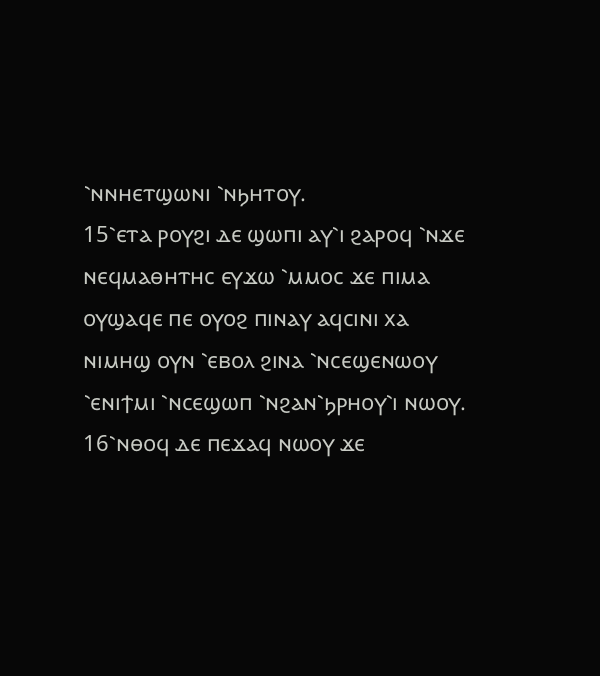⳿ⲛⲛⲏⲉⲧϣⲱⲛⲓ ⳿ⲛϧⲏⲧⲟⲩ.
15⳿ⲉⲧⲁ ⲣⲟⲩϩⲓ ⲇⲉ ϣⲱⲡⲓ ⲁⲩ⳿ⲓ ϩⲁⲣⲟϥ ⳿ⲛϫⲉ ⲛⲉϥⲙⲁⲑⲏⲧⲏⲥ ⲉⲩϫⲱ ⳿ⲙⲙⲟⲥ ϫⲉ ⲡⲓⲙⲁ ⲟⲩϣⲁϥⲉ ⲡⲉ ⲟⲩⲟϩ ⲡⲓⲛⲁⲩ ⲁϥⲥⲓⲛⲓ ⲭⲁ ⲛⲓⲙⲏϣ ⲟⲩⲛ ⳿ⲉⲃⲟⲗ ϩⲓⲛⲁ ⳿ⲛⲥⲉϣⲉⲛⲱⲟⲩ ⳿ⲉⲛⲓϯⲙⲓ ⳿ⲛⲥⲉϣⲱⲡ ⳿ⲛϩⲁⲛ⳿ϧⲣⲏⲟⲩ⳿ⲓ ⲛⲱⲟⲩ.
16⳿ⲛⲑⲟϥ ⲇⲉ ⲡⲉϫⲁϥ ⲛⲱⲟⲩ ϫⲉ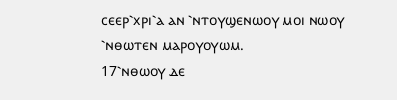ⲥⲉⲉⲣ⳿ⲭⲣⲓ⳿ⲁ ⲁⲛ ⳿ⲛⲧⲟⲩϣⲉⲛⲱⲟⲩ ⲙⲟⲓ ⲛⲱⲟⲩ ⳿ⲛⲑⲱⲧⲉⲛ ⲙⲁⲣⲟⲩⲟⲩⲱⲙ.
17⳿ⲛⲑⲱⲟⲩ ⲇⲉ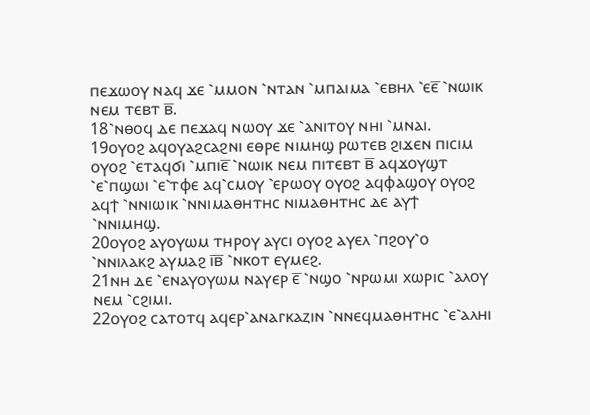ⲡⲉϫⲱⲟⲩ ⲛⲁϥ ϫⲉ ⳿ⲙⲙⲟⲛ ⳿ⲛⲧⲁⲛ ⳿ⲙⲡⲁⲓⲙⲁ ⳿ⲉⲃⲏⲗ ⳿ⲉⲉ̅ ⳿ⲛⲱⲓⲕ ⲛⲉⲙ ⲧⲉⲃⲧ ⲃ̅.
18⳿ⲛⲑⲟϥ ⲇⲉ ⲡⲉϫⲁϥ ⲛⲱⲟⲩ ϫⲉ ⳿ⲁⲛⲓⲧⲟⲩ ⲛⲏⲓ ⳿ⲙⲛⲁⲓ.
19ⲟⲩⲟϩ ⲁϥⲟⲩⲁϩⲥⲁϩⲛⲓ ⲉⲑⲣⲉ ⲛⲓⲙⲏϣ ⲣⲱⲧⲉⲃ ϩⲓϫⲉⲛ ⲡⲓⲥⲓⲙ ⲟⲩⲟϩ ⳿ⲉⲧⲁϥϭⲓ ⳿ⲙⲡⲓⲉ̅ ⳿ⲛⲱⲓⲕ ⲛⲉⲙ ⲡⲓⲧⲉⲃⲧ ⲃ̅ ⲁϥϫⲟⲩϣⲧ ⳿ⲉ⳿ⲡϣⲱⲓ ⳿ⲉ⳿ⲧⲫⲉ ⲁϥ⳿ⲥⲙⲟⲩ ⳿ⲉⲣⲱⲟⲩ ⲟⲩⲟϩ ⲁϥⲫⲁϣⲟⲩ ⲟⲩⲟϩ ⲁϥϯ ⳿ⲛⲛⲓⲱⲓⲕ ⳿ⲛⲛⲓⲙⲁⲑⲏⲧⲏⲥ ⲛⲓⲙⲁⲑⲏⲧⲏⲥ ⲇⲉ ⲁⲩϯ ⳿ⲛⲛⲓⲙⲏϣ.
20ⲟⲩⲟϩ ⲁⲩⲟⲩⲱⲙ ⲧⲏⲣⲟⲩ ⲁⲩⲥⲓ ⲟⲩⲟϩ ⲁⲩⲉⲗ ⳿ⲡϩⲟⲩ⳿ⲟ ⳿ⲛⲛⲓⲗⲁⲕϩ ⲁⲩⲙⲁϩ ⲓ̅ⲃ̅ ⳿ⲛⲕⲟⲧ ⲉⲩⲙⲉϩ.
21ⲛⲏ ⲇⲉ ⳿ⲉⲛⲁⲩⲟⲩⲱⲙ ⲛⲁⲩⲉⲣ ⲉ̅ ⳿ⲛϣⲟ ⳿ⲛⲣⲱⲙⲓ ⲭⲱⲣⲓⲥ ⳿ⲁⲗⲟⲩ ⲛⲉⲙ ⳿ⲥϩⲓⲙⲓ.
22ⲟⲩⲟϩ ⲥⲁⲧⲟⲧϥ ⲁϥⲉⲣ⳿ⲁⲛⲁⲅⲕⲁⲍⲓⲛ ⳿ⲛⲛⲉϥⲙⲁⲑⲏⲧⲏⲥ ⳿ⲉ⳿ⲁⲗⲏⲓ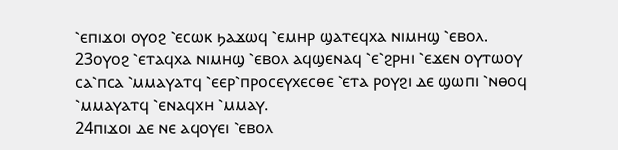⳿ⲉⲡⲓϫⲟⲓ ⲟⲩⲟϩ ⳿ⲉⲥⲱⲕ ϧⲁϫⲱϥ ⳿ⲉⲙⲏⲣ ϣⲁⲧⲉϥⲭⲁ ⲛⲓⲙⲏϣ ⳿ⲉⲃⲟⲗ.
23ⲟⲩⲟϩ ⳿ⲉⲧⲁϥⲭⲁ ⲛⲓⲙⲏϣ ⳿ⲉⲃⲟⲗ ⲁϥϣⲉⲛⲁϥ ⳿ⲉ⳿ϩⲣⲏⲓ ⳿ⲉϫⲉⲛ ⲟⲩⲧⲱⲟⲩ ⲥⲁ⳿ⲡⲥⲁ ⳿ⲙⲙⲁⲩⲁⲧϥ ⳿ⲉⲉⲣ⳿ⲡⲣⲟⲥⲉⲩⲭⲉⲥⲑⲉ ⳿ⲉⲧⲁ ⲣⲟⲩϩⲓ ⲇⲉ ϣⲱⲡⲓ ⳿ⲛⲑⲟϥ ⳿ⲙⲙⲁⲩⲁⲧϥ ⳿ⲉⲛⲁϥⲭⲏ ⳿ⲙⲙⲁⲩ.
24ⲡⲓϫⲟⲓ ⲇⲉ ⲛⲉ ⲁϥⲟⲩⲉⲓ ⳿ⲉⲃⲟⲗ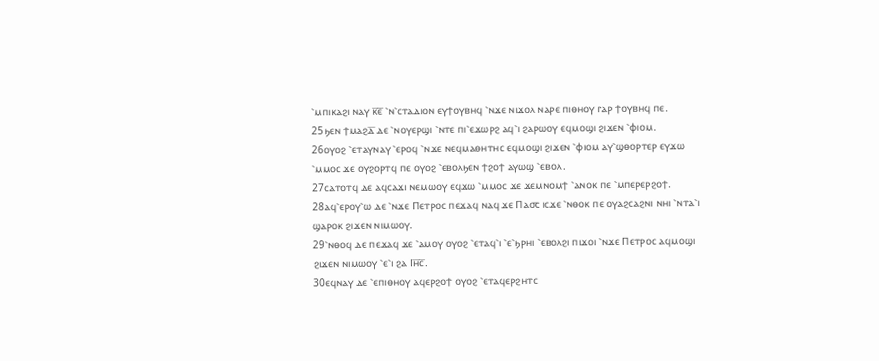⳿ⲙⲡⲓⲕⲁϩⲓ ⲛⲁⲩ ⲕ̅ⲉ̅ ⳿ⲛ⳿ⲥⲧⲁⲇⲓⲟⲛ ⲉⲩϯⲟⲩⲃⲏϥ ⳿ⲛϫⲉ ⲛⲓϫⲟⲗ ⲛⲁⲣⲉ ⲡⲓⲑⲏⲟⲩ ⲅⲁⲣ ϯⲟⲩⲃⲏϥ ⲡⲉ.
25ϧⲉⲛ ϯⲙⲁϩⲇ̅ ⲇⲉ ⳿ⲛⲟⲩⲉⲣϣⲓ ⳿ⲛⲧⲉ ⲡⲓ⳿ⲉϫⲱⲣϩ ⲁϥ⳿ⲓ ϩⲁⲣⲱⲟⲩ ⲉϥⲙⲟϣⲓ ϩⲓϫⲉⲛ ⳿ⲫⲓⲟⲙ.
26ⲟⲩⲟϩ ⳿ⲉⲧⲁⲩⲛⲁⲩ ⳿ⲉⲣⲟϥ ⳿ⲛϫⲉ ⲛⲉϥⲙⲁⲑⲏⲧⲏⲥ ⲉϥⲙⲟϣⲓ ϩⲓϫⲉⲛ ⳿ⲫⲓⲟⲙ ⲁⲩ⳿ϣⲑⲟⲣⲧⲉⲣ ⲉⲩϫⲱ ⳿ⲙⲙⲟⲥ ϫⲉ ⲟⲩϩⲟⲣⲧϥ ⲡⲉ ⲟⲩⲟϩ ⳿ⲉⲃⲟⲗϧⲉⲛ ϯϩⲟϯ ⲁⲩⲱϣ ⳿ⲉⲃⲟⲗ.
27ⲥⲁⲧⲟⲧϥ ⲇⲉ ⲁϥⲥⲁϫⲓ ⲛⲉⲙⲱⲟⲩ ⲉϥϫⲱ ⳿ⲙⲙⲟⲥ ϫⲉ ϫⲉⲙⲛⲟⲙϯ ⳿ⲁⲛⲟⲕ ⲡⲉ ⳿ⲙⲡⲉⲣⲉⲣϩⲟϯ.
28ⲁϥ⳿ⲉⲣⲟⲩ⳿ⲱ ⲇⲉ ⳿ⲛϫⲉ Ⲡⲉⲧⲣⲟⲥ ⲡⲉϫⲁϥ ⲛⲁϥ ϫⲉ Ⲡⲁ⳪ ⲓⲥϫⲉ ⳿ⲛⲑⲟⲕ ⲡⲉ ⲟⲩⲁϩⲥⲁϩⲛⲓ ⲛⲏⲓ ⳿ⲛⲧⲁ⳿ⲓ ϣⲁⲣⲟⲕ ϩⲓϫⲉⲛ ⲛⲓⲙⲱⲟⲩ.
29⳿ⲛⲑⲟϥ ⲇⲉ ⲡⲉϫⲁϥ ϫⲉ ⳿ⲁⲙⲟⲩ ⲟⲩⲟϩ ⳿ⲉⲧⲁϥ⳿ⲓ ⳿ⲉ⳿ϧⲣⲏⲓ ⳿ⲉⲃⲟⲗϩⲓ ⲡⲓϫⲟⲓ ⳿ⲛϫⲉ Ⲡⲉⲧⲣⲟⲥ ⲁϥⲙⲟϣⲓ ϩⲓϫⲉⲛ ⲛⲓⲙⲱⲟⲩ ⳿ⲉ⳿ⲓ ϩⲁ Ⲓⲏ̅ⲥ̅.
30ⲉϥⲛⲁⲩ ⲇⲉ ⳿ⲉⲡⲓⲑⲏⲟⲩ ⲁϥⲉⲣϩⲟϯ ⲟⲩⲟϩ ⳿ⲉⲧⲁϥⲉⲣϩⲏⲧⲥ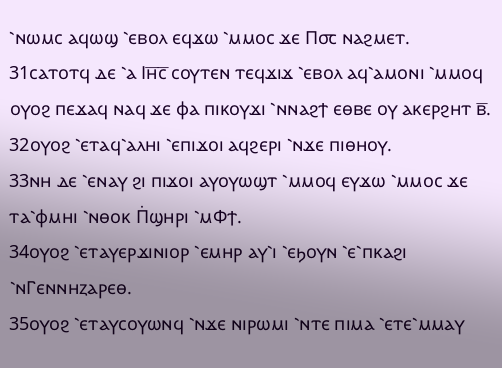⳿ⲛⲱⲙⲥ ⲁϥⲱϣ ⳿ⲉⲃⲟⲗ ⲉϥϫⲱ ⳿ⲙⲙⲟⲥ ϫⲉ Ⲡ⳪ ⲛⲁϩⲙⲉⲧ.
31ⲥⲁⲧⲟⲧϥ ⲇⲉ ⳿ⲁ Ⲓⲏ̅ⲥ̅ ⲥⲟⲩⲧⲉⲛ ⲧⲉϥϫⲓϫ ⳿ⲉⲃⲟⲗ ⲁϥ⳿ⲁⲙⲟⲛⲓ ⳿ⲙⲙⲟϥ ⲟⲩⲟϩ ⲡⲉϫⲁϥ ⲛⲁϥ ϫⲉ ⲫⲁ ⲡⲓⲕⲟⲩϫⲓ ⳿ⲛⲛⲁϩϯ ⲉⲑⲃⲉ ⲟⲩ ⲁⲕⲉⲣϩⲏⲧ ⲃ̅.
32ⲟⲩⲟϩ ⳿ⲉⲧⲁϥ⳿ⲁⲗⲏⲓ ⳿ⲉⲡⲓϫⲟⲓ ⲁϥϩⲉⲣⲓ ⳿ⲛϫⲉ ⲡⲓⲑⲏⲟⲩ.
33ⲛⲏ ⲇⲉ ⳿ⲉⲛⲁⲩ ϩⲓ ⲡⲓϫⲟⲓ ⲁⲩⲟⲩⲱϣⲧ ⳿ⲙⲙⲟϥ ⲉⲩϫⲱ ⳿ⲙⲙⲟⲥ ϫⲉ ⲧⲁ⳿ⲫⲙⲏⲓ ⳿ⲛⲑⲟⲕ Ⲡ̇ϣⲏⲣⲓ ⳿ⲙⲪϯ.
34ⲟⲩⲟϩ ⳿ⲉⲧⲁⲩⲉⲣϫⲓⲛⲓⲟⲣ ⳿ⲉⲙⲏⲣ ⲁⲩ⳿ⲓ ⳿ⲉϧⲟⲩⲛ ⳿ⲉ⳿ⲡⲕⲁϩⲓ ⳿ⲛⲄⲉⲛⲛⲏⲍⲁⲣⲉⲑ.
35ⲟⲩⲟϩ ⳿ⲉⲧⲁⲩⲥⲟⲩⲱⲛϥ ⳿ⲛϫⲉ ⲛⲓⲣⲱⲙⲓ ⳿ⲛⲧⲉ ⲡⲓⲙⲁ ⳿ⲉⲧⲉ⳿ⲙⲙⲁⲩ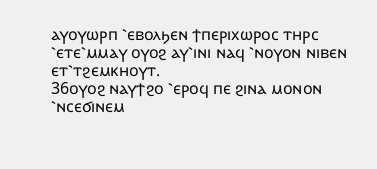ⲁⲩⲟⲩⲱⲣⲡ ⳿ⲉⲃⲟⲗϧⲉⲛ ϯⲡⲉⲣⲓⲭⲱⲣⲟⲥ ⲧⲏⲣⲥ ⳿ⲉⲧⲉ⳿ⲙⲙⲁⲩ ⲟⲩⲟϩ ⲁⲩ⳿ⲓⲛⲓ ⲛⲁϥ ⳿ⲛⲟⲩⲟⲛ ⲛⲓⲃⲉⲛ ⲉⲧ⳿ⲧϩⲉⲙⲕⲏⲟⲩⲧ.
36ⲟⲩⲟϩ ⲛⲁⲩϯϩⲟ ⳿ⲉⲣⲟϥ ⲡⲉ ϩⲓⲛⲁ ⲙⲟⲛⲟⲛ ⳿ⲛⲥⲉϭⲓⲛⲉⲙ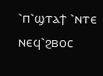⳿ⲡ⳿ϣⲧⲁϯ ⳿ⲛⲧⲉ ⲛⲉϥ⳿ϩⲃⲟⲥ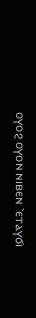ⲟⲩⲟϩ ⲟⲩⲟⲛ ⲛⲓⲃⲉⲛ ⳿ⲉⲧⲁⲩϭⲓ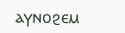ⲁⲩⲛⲟϩⲉⲙ